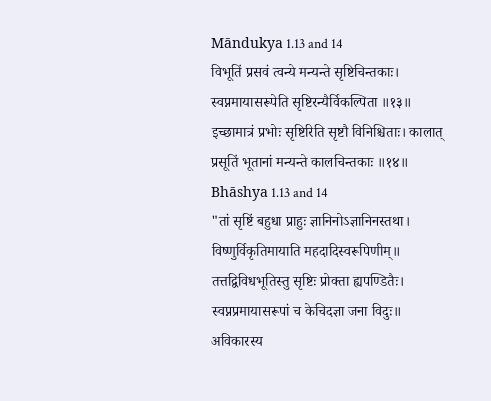Māndukya 1.13 and 14
विभूतिं प्रसवं त्वन्ये मन्यन्ते सृष्टिचिन्तकाः। स्वप्नमायासरूपेति सृष्टिरन्यैर्विकल्पिता ॥१३॥
इच्छामात्रं प्रभोः सृष्टिरिति सृष्टौ विनिश्चिताः। कालात् प्रसूतिं भूतानां मन्यन्ते कालचिन्तकाः ॥१४॥
Bhāshya 1.13 and 14
"तां सृष्टिं बहुधा प्राहुः ज्ञानिनोऽज्ञानिनस्तथा। विष्णुर्विकृतिमायाति महदादिस्वरूपिणीम्॥
तत्तद्विविधभूतिस्तु सृष्टिः प्रोक्ता ह्यपण्डितैः। स्वप्नप्रमायासरूपां च केचिदज्ञा जना विदुः॥
अविकारस्य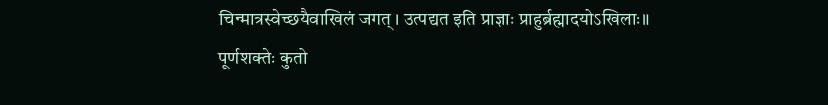चिन्मात्रस्वेच्छयैवाखिलं जगत्। उत्पद्यत इति प्राज्ञाः प्राहुर्ब्रह्मादयोऽखिलाः॥
पूर्णशक्तेः कुतो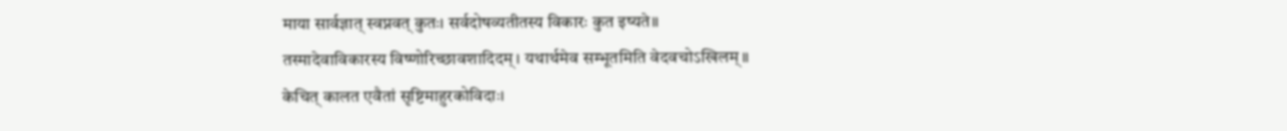माया सार्वज्ञात् स्वप्नवत् कुतः। सर्वदोषव्यतीतस्य विकारः कुत इष्यते॥
तस्मादेवाविकारस्य विष्णोरिच्छावशादिदम्। यथार्थमेव सम्भूतमिति वेदवचोऽखिलम्॥
केचित् कालत एवैतां सृष्टिमाहुरकोविदाः।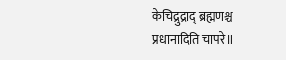केचिद्रुद्राद् ब्रह्मणश्च प्रधानादिति चापरे॥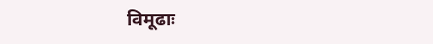विमूढाः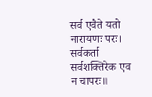सर्व एवैते यतो नारायणः परः। सर्वकर्ता सर्वशक्तिरेक एव न चापरः॥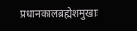प्रधानकालब्रह्मेशमुखाः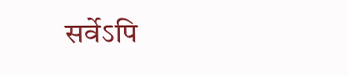सर्वेऽपि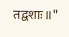तद्वशाः॥"